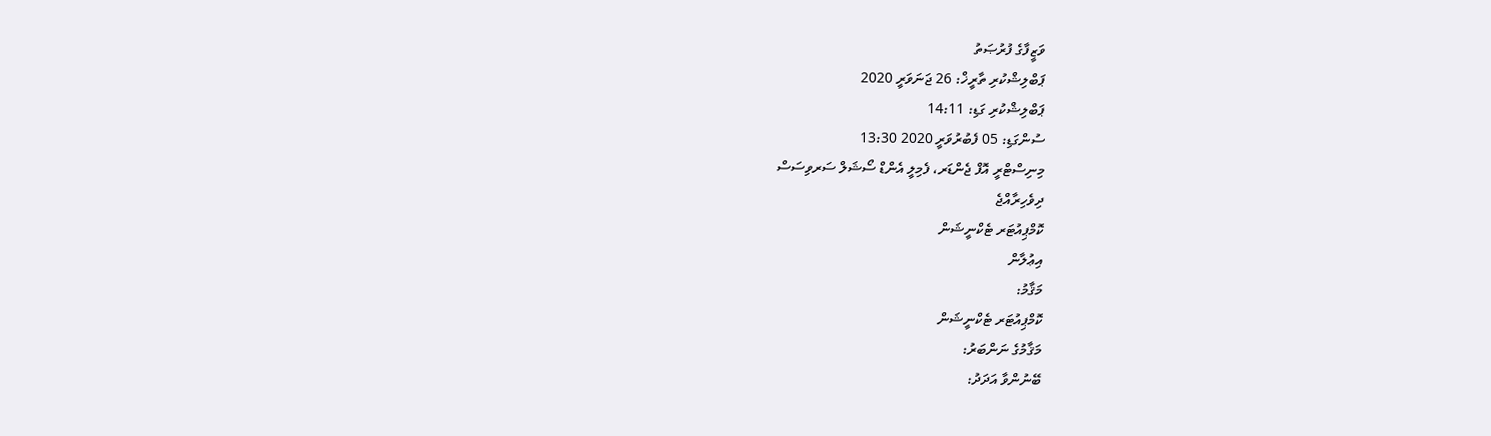ވަޒީފާގެ ފުރުޞަތު
ޕަބްލިޝްކުރި ތާރީޚް: 26 ޖަނަވަރީ 2020
ޕަބްލިޝްކުރި ގަޑި: 14:11
ސުންގަޑި: 05 ފެބުރުވަރީ 2020 13:30
މިނިސްޓްރީ އޮފް ޖެންޑަރ، ފެމިލީ އެންޑް ސޯޝަލް ސަރވިސަސް
ދިވެހިރާއްޖެ
ކޮމްޕިއުޓަރ ޓެކްނީޝަން
އިޢުލާން
މަޤާމު:
ކޮމްޕިއުޓަރ ޓެކްނީޝަން
މަޤާމުގެ ނަންބަރު:
ބޭނުންވާ އަދަދު: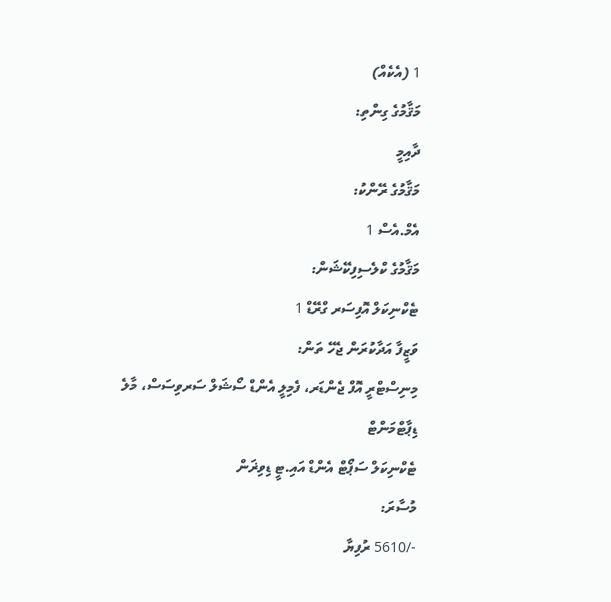1 (އެކެއް)
މަޤާމުގެ ގިންތި:
ދާއިމީ
މަޤާމުގެ ރޭންކު:
އެމް.އެސް 1
މަޤާމުގެ ކްލެސިފިކޭޝަން:
ޓެކްނިކަލް އޮފިސަރ ގްރޭޑް 1
ވަޒީފާ އަދާކުރަން ޖެހޭ ތަން:
މިނިސްޓްރީ އޮފް ޖެންޑަރ، ފެމިލީ އެންޑް ސޯޝަލް ސަރވިސަސް، މާލެ
ޑިޕާޓްމަންޓް
ޓެކްނިކަލް ސަޕޯޓް އެންޑް އައި.ޓީ ޑިވިޜަން
މުސާރަ:
-/5610 ރުފިޔާ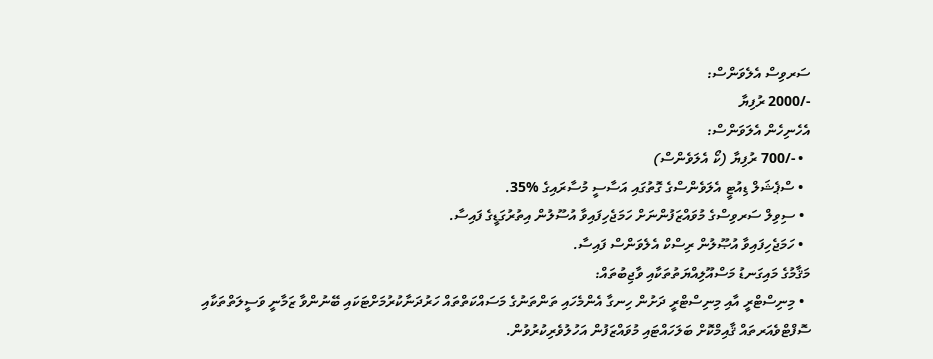ސަރވިސް އެލެވަންސް:
-/2000 ރުފިޔާ
އެހެނިހެން އެލަވަންސް:
  • -/700 ރުފިޔާ (ކޯ އެލަވެންސް)
  • ސްޕެޝަލް ޑިއުޓީ އެލަވެންސްގެ ގޮތުގައި އަސާސީ މުސާރައިގެ %35.
  • ސިވިލް ސަރވިސްގެ މުވައްޒަފުންނަށް ހަމަޖެހިފައިވާ އުސޫލުން އިތުރުގަޑީގެ ފައިސާ.
  • ހަމަޖެހިފައިވާ އުޞޫލުން ރިސްކް އެލެވަންސް ފައިސާ.
މަޤާމުގެ މައިގަނޑު މަސްއޫލިއްޔަތުތަކާއި ވާޖިބުތައް:
  • މިނިސްޓްރީ އާއި މިނިސްޓްރީ ދަށުން ހިނގާ އެންމެހައި ތަންތަނުގެ މަސައްކަތްތައް ހަރުދަނާކުރުމަށްޓަކައި ބޭނުންވާ ޒަމާނީ ވަސީލަތްތަކާއި ސޮފްޓްވެއަރތައް ޤާއިމްކޮށް ބަލަހައްޓައި މުވައްޒަފުން އަހުލުވެރިކުރުވުން.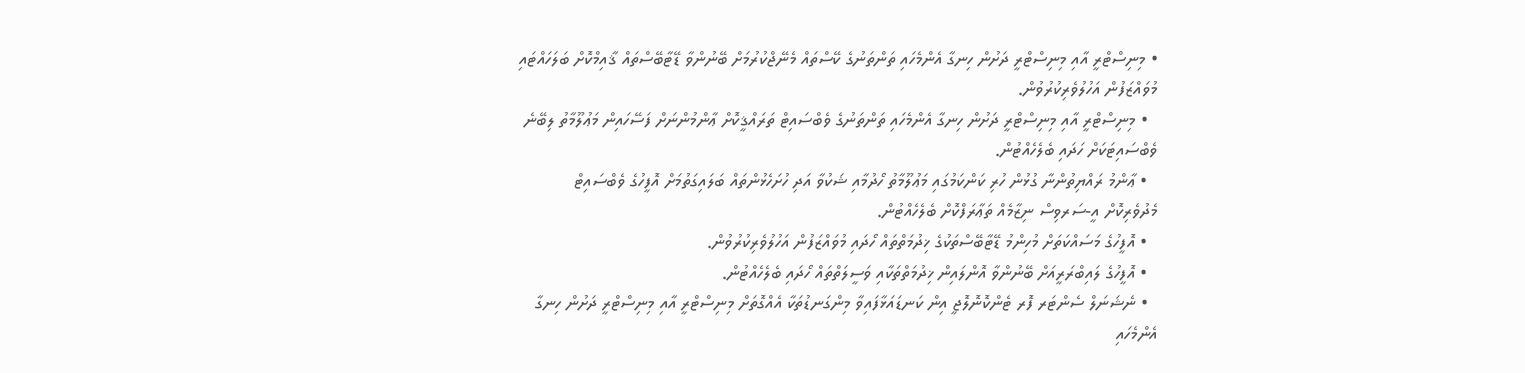• މިނިސްޓްރީ އާއި މިނިސްޓްރީ ދަށުން ހިނގާ އެންމެހައި ތަންތަނުގެ ކޭސްތައް މެނޭޖްކުރުމަށް ބޭނުންވާ ޑޭޓާބޭސްތައް ޤާއިމްކޮށް ބަލަހައްޓައި މުވައްޒަފުން އަހުލުވެރިކުރުވުން.
  • މިނިސްޓްރީ އާއި މިނިސްޓްރީ ދަށުން ހިނގާ އެންމެހައި ތަންތަނުގެ ވެބްސައިޓް ތަރައްޤީކޮށް ޢާންމުންނަށް ފަސޭހައިން މަޢުލޫމާތު ލިބޭނެ ވެބްސައިޓަކަށް ހަދައި ބެލެހެއްޓުން.
  • ޢާންމު ރައްޔިތުންނާ ގުޅުން ހުރި ކަންކަމުގައި މަޢުލޫމާތު ހޯދުމާއި ޝަކުވާ އަދި ހުށަހެޅުންތައް ބަލައިގަތުމަށް އޮފީހުގެ ވެބްސައިޓް މެދުވެރިކޮށް އީ-ސަރވިސް ނިޒާމެއް ތަޢާރަފްކޮށް ބެލެހެއްޓުން.
  • އޮފީހުގެ މަސައްކަތަށް މުހިންމު ޑޭޓާބޭސްތަކުގެ ޚިދުމަތްތައް ހޯދައި މުވައްޒަފުން އަހުލުވެރިކުރުވުން.
  • އޮފީހުގެ ލައިބްރަރީއަށް ބޭނުންވާ އޮންލައިން ޚިދުމަތްތަކާއި ވަސީލަތްތައް ހޯދައި ބެލެހެއްޓުން.
  • ނެޝަނަލް ސެންޓަރ ފޮރ ޓެންކޮނޮލޮޖީ އިން ކަނޑައަޅާފައިވާ މިންގަނޑުތަކާ އެއްގޮތަށް މިނިސްޓްރީ އާއި މިނިސްޓްރީ ދަށުން ހިނގާ އެންމެހައި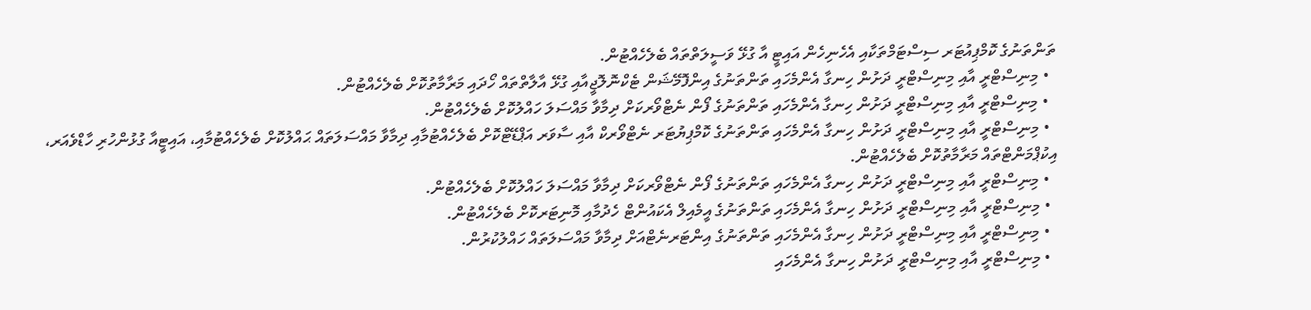ތަންތަނުގެ ކޮމްޕިއުޓަރ ސިސްޓަމްތަކާއި އެހެނިހެން އައިޓީ އާ ގުޅޭ ވަސީލަތްތައް ބެލެހެއްޓުން.
  • މިނިސްޓްރީ އާއި މިނިސްޓްރީ ދަށުން ހިނގާ އެންމެހައި ތަންތަނުގެ އިންފޮމޭޝަން ޓެކްނޮލޮޖީއާއި ގުޅޭ އާލާތްތައް ހޯދައި މަރާމާތުކޮށް ބެލެހެއްޓުން.
  • މިނިސްޓްރީ އާއި މިނިސްޓްރީ ދަށުން ހިނގާ އެންމެހައި ތަންތަނުގެ ފޯން ނެޓްވޯރކަށް ދިމާވާ މައްސަލަ ހައްލުކޮށް ބެލެހެއްޓުން.
  • މިނިސްޓްރީ އާއި މިނިސްޓްރީ ދަށުން ހިނގާ އެންމެހައި ތަންތަނުގެ ކޮމްޕިޔުޓަރ ނެޓްވޯރކް އާއި ސާވަރ އަޕްޑޭޓްކޮށް ބެލެހެއްޓުމާއި ދިމާވާ މައްސަލަތައް ޙައްލުކޮށް ބެލެހެއްޓުމާއި، އައިޓީއާ ގުޅުންހުރި ހާޑްވެއަރ، އިކުޕްމަންޓްތައް މަރާމާތުކޮށް ބެލެހެއްޓުން.
  • މިނިސްޓްރީ އާއި މިނިސްޓްރީ ދަށުން ހިނގާ އެންމެހައި ތަންތަނުގެ ފޯން ނެޓްވޯރކަށް ދިމާވާ މައްސަލަ ހައްލުކޮށް ބެލެހެއްޓުން.
  • މިނިސްޓްރީ އާއި މިނިސްޓްރީ ދަށުން ހިނގާ އެންމެހައި ތަންތަނުގެ އީމެއިލް އެކައުންޓް ހެދުމާއި މޮނިޓަރކޮށް ބެލެހެއްޓުން.
  • މިނިސްޓްރީ އާއި މިނިސްޓްރީ ދަށުން ހިނގާ އެންމެހައި ތަންތަނުގެ އިންޓަރނެޓްއަށް ދިމާވާ މައްސަލަތައް ހައްލުކުރުން.
  • މިނިސްޓްރީ އާއި މިނިސްޓްރީ ދަށުން ހިނގާ އެންމެހައި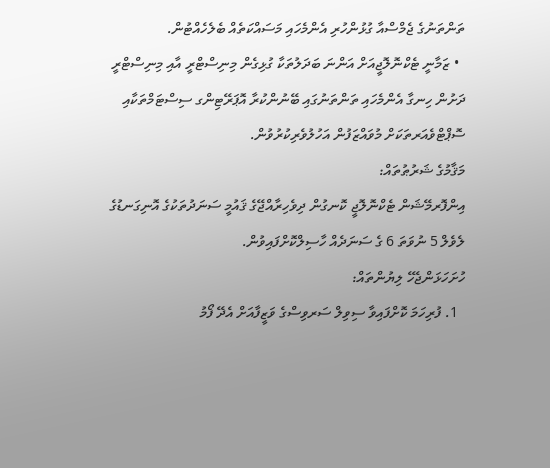ތަންތަނުގެ ޖެމްސްއާ ގުޅުންހުރި އެންމެހައި މަސައްކަތެއް ބެލެހެއްޓުން.
  • ޒަމާނީ ޓެކްނޮލޮޖީއަށް އަންނަ ބަދަލުތަކާ ގުޅިގެން މިނިސްޓްރީ އާއި މިނިސްޓްރީ ދަށުން ހިނގާ އެންމެހައި ތަންތަނުގައި ބޭނުންކުރާ އޮޕަރޭޓިންގ ސިސްޓަމްތަކާއި ސޮޕްޓްވެއަރތަކަށް މުވައްޒަފުން އަހުލުވެރިކުރުވުން.
މަޤާމުގެ ޝަރުޠުތައް:
އިންފޮރމޭޝަން ޓެކްނޮލޮޖީ ކޮނގުން ދިވެހިރާއްޖޭގެ ޤައުމީ ސަނަދުތަކުގެ އޮނިގަނޑުގެ ލެވެލް 5 ނުވަތަ 6 ގެ ސަނަދެއް ހާސިލްކޮށްފައިވުން.
ހުށަހަޅަންޖެހޭ ލިޔުންތައް:
  1. ފުރިހަމަ ކޮށްފައިވާ ސިވިލް ސަރވިސްގެ ވަޒީފާއަށް އެދޭ ފޯމު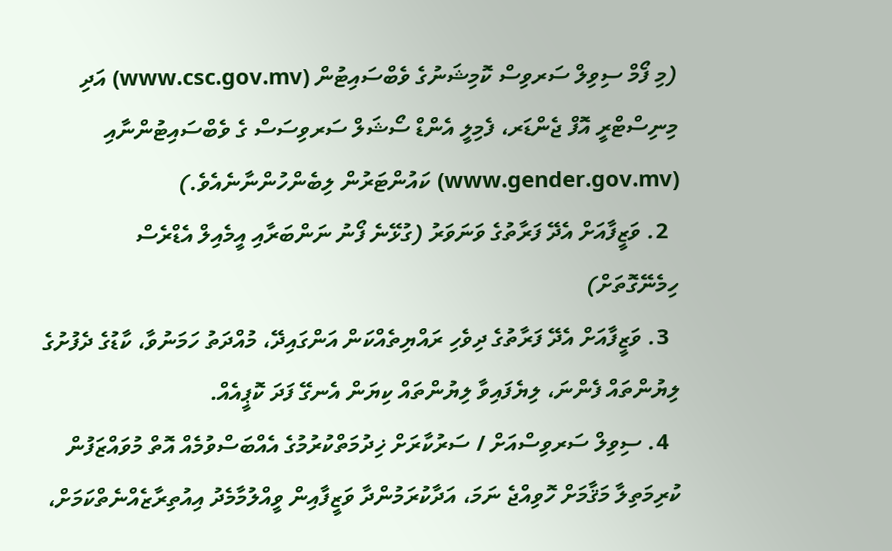(މި ފޯމް ސިވިލް ސަރވިސް ކޮމިޝަނުގެ ވެބްސައިޓުން (www.csc.gov.mv) އަދި މިނިސްޓްރީ އޮފް ޖެންޑަރ، ފެމިލީ އެންޑް ސޯޝަލް ސަރވިސަސް ގެ ވެބްސައިޓުންނާއި (www.gender.gov.mv) ކައުންޓަރުން ލިބެންހުންނާނެއެވެ.)
  2. ވަޒީފާއަށް އެދޭ ފަރާތުގެ ވަނަވަރު (ގުޅޭނެ ފޯނު ނަންބަރާއި އީމެއިލް އެޑްރެސް ހިމެނޭގޮތަށް)
  3. ވަޒީފާއަށް އެދޭ ފަރާތުގެ ދިވެހި ރައްޔިތެއްކަން އަންގައިދޭ، މުއްދަތު ހަމަނުވާ، ކާޑުގެ ދެފުށުގެ ލިޔުންތައް ފެންނަ، ލިޔެފައިވާ ލިޔުންތައް ކިޔަން އެނގޭ ފަދަ ކޮޕީއެއް.
  4. ސިވިލް ސަރވިސްއަށް / ސަރުކާރަށް ޚިދުމަތްކުރުމުގެ އެއްބަސްވުމެއް އޮތް މުވައްޒަފުން ކުރިމަތިލާ މަޤާމަށް ހޮވިއްޖެ ނަމަ، އަދާކުރަމުންދާ ވަޒީފާއިން ވީއްލުމާމެދު އިއުތިރާޒެއްނެތްކަމަށް،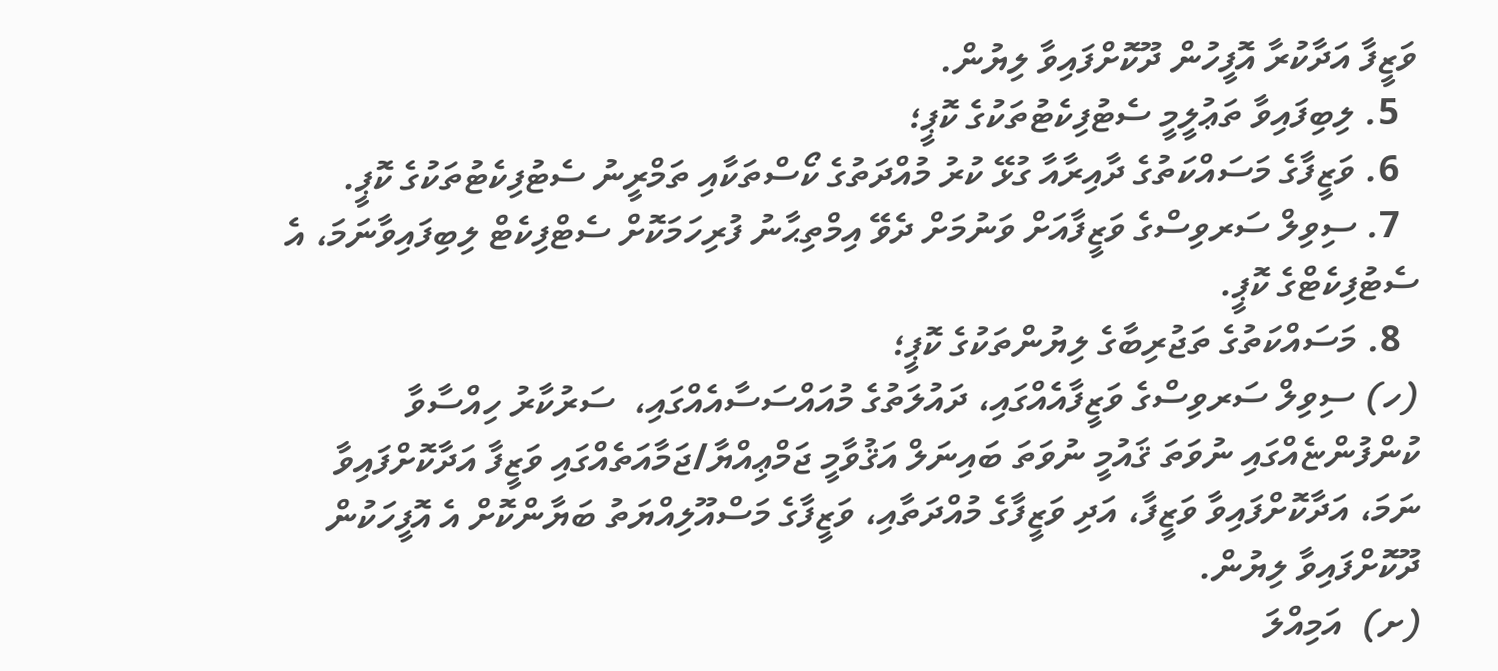ވަޒީފާ އަދާކުރާ އޮފީހުން ދޫކޮށްފައިވާ ލިޔުން.
  5. ލިބިފައިވާ ތަޢުލީމީ ސެޓުފިކެޓުތަކުގެ ކޮޕީ؛
  6. ވަޒީފާގެ މަސައްކަތުގެ ދާއިރާއާ ގުޅޭ ކުރު މުއްދަތުގެ ކޯސްތަކާއި ތަމްރީނު ސެޓުފިކެޓުތަކުގެ ކޮޕީ.
  7. ސިވިލް ސަރވިސްގެ ވަޒީފާއަށް ވަނުމަށް ދެވޭ އިމްތިޙާނު ފުރިހަމަކޮށް ސެޓްފިކެޓް ލިބިފައިވާނަމަ، އެ ސެޓުފިކެޓްގެ ކޮޕީ.
  8. މަސައްކަތުގެ ތަޖުރިބާގެ ލިޔުންތަކުގެ ކޮޕީ؛
(ހ) ސިވިލް ސަރވިސްގެ ވަޒީފާއެއްގައި، ދައުލަތުގެ މުއައްސަސާއެއްގައި،  ސަރުކާރު ހިއްސާވާ ކުންފުންޏެއްގައި ނުވަތަ ޤައުމީ ނުވަތަ ބައިނަލް އަޤުވާމީ ޖަމްޢިއްޔާ/ޖަމާއަތެއްގައި ވަޒީފާ އަދާކޮށްފައިވާ ނަމަ، އަދާކޮށްފައިވާ ވަޒީފާ، އަދި ވަޒީފާގެ މުއްދަތާއި، ވަޒީފާގެ މަސްއޫލިއްޔަތު ބަޔާންކޮށް އެ އޮފީހަކުން ދޫކޮށްފައިވާ ލިޔުން.
(ށ)  އަމިއްލަ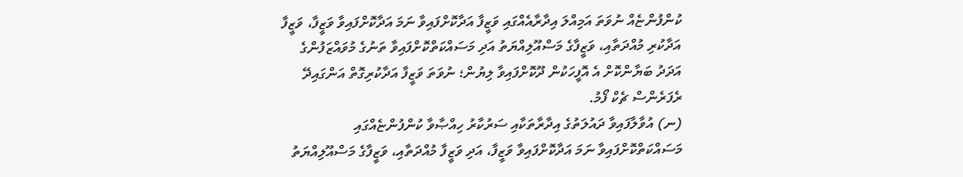ކުންފުންޏެއް ނުވަތަ އަމިއްލަ އިދާރާއެއްގައި ވަޒީފާ އަދާކޮށްފައިވާ ނަމަ އަދާކޮށްފައިވާ ވަޒީފާ، ވަޒީފާ އަދާކުރި މުއްދަތާއި، ވަޒީފާގެ މަސްއޫލިއްޔަތު އަދި މަސައްކަތްކޮށްފައިވާ ތަނުގެ މުވައްޒަފުންގެ އަދަދު ބަޔާންކޮށް އެ އޮފީހަކުން ދޫކޮށްފައިވާ ލިޔުން؛ ނުވަތަ ވަޒީފާ އަދާކުރިގޮތް އަންގައިދޭ ރެފަރެންސް ޗެކް ފޯމު.
(ނ) އުވާލާފައިވާ ދައުލަތުގެ އިދާރާތަކާއި ސަރުކާރު ހިއްޞާވާ ކުންފުންޏެއްގައި މަސައްކަތްކޮށްފައިވާ ނަމަ އަދާކޮށްފައިވާ ވަޒީފާ، އަދި ވަޒީފާ މުއްދަތާއި، ވަޒީފާގެ މަސްއޫލިއްޔަތު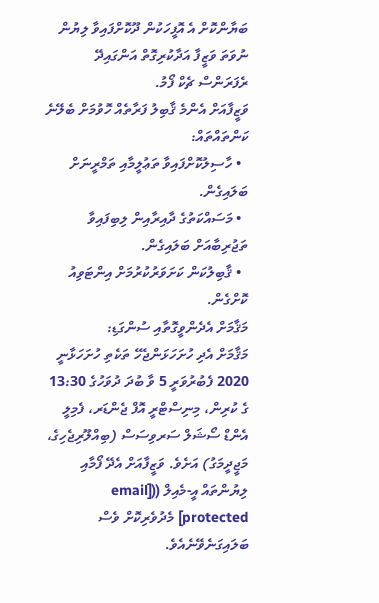ބަޔާންކޮށް އެ އޮފީހަކުން ދޫކޮށްފައިވާ ލިޔުން ނުވަތަ ވަޒީފާ އަދާކުރިގޮތް އަންގައިދޭ ރެފަރަންސް ޗެކް ފޯމު.
ވަޒީފާއަށް އެންމެ ޤާބިލު ފަރާތެއް ހޮވުމަށް ބެލޭނެ ކަންތައްތައް:
  • ހާސިލުކޮށްފައިވާ ތަޢުލީމާއި ތަމްރީނަށް ބަލައިގެން.
  • މަސައްކަތުގެ ދާއިރާއިން ލިބިފައިވާ ތަޖުރިބާއަށް ބަލައިގެން.
  • ޤާބިލުކަން ކަށަވަރުކުރުމަށް އިންޓަވިއު ކޮށްގެން.
މަޤާމަށް އެދެންވީގޮތާއި ސުންގަޑި:
މަޤާމަށް އެދި ހުށަހަޅަންޖެހޭ ތަކެތި ހުށަހަޅާނީ 2020 ފެބުރުވަރީ 5 ވާ ބުދަ ދުވަހުގެ 13:30 ގެ ކުރިން، މިނިސްޓްރީ އޮފް ޖެންޑަރ، ފެމިލީ އެންޑް ސޯޝަލް ސަރވިސަސް (ބިއްލޫރިޖެހިގެ، މަޖީދީމަގު) އަށެވެ. ވަޒީފާއަށް އެދޭ ފޯމާއި ލިޔުންތައް އީ-މެއިލް (([email protected] މެދުވެރިކޮށް ވެސް ބަލައިގަނެވޭނެއެވެ.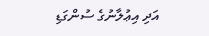އަދި އިޢުލާނުގެ ސުންގަޑި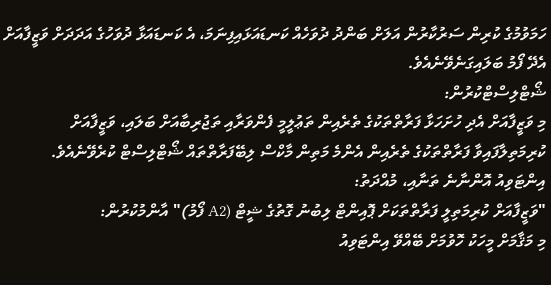ހަމަވުމުގެ ކުރިން ސަރުކާރުން އަލަށް ބަންދު ދުވަހެއް ކަނޑައަޅައިފިނަމަ، އެ ކަނޑައަޅާ ދުވަހުގެ އަދަދަށް ވަޒީފާއަށް އެދޭ ފޯމު ބަލައިގަނެވޭނެއެވެ.
ޝޯޓްލިސްޓްކުރުން:
މި ވަޒީފާއަށް އެދި ހުށަހަޅާ ފަރާތްތަކުގެ ތެރެއިން ތަޢުލީމީ ފެންވަރާއި ތަޖުރިބާއަށް ބަލައި، ވަޒީފާއަށް ކުރިމަތިލާފައިވާ ފަރާތްތަކުގެ ތެރެއިން އެންމެ މަތިން މާކްސް ލިބޭފަރާތްތައް ޝޯޓްލިސްޓް ކުރެވޭނެއެވެ.
އިންޓަވިއު އޮންނާނެ ތަނާއި، މުއްދަތު:
"ވަޒީފާއަށް ކުރިމަތިލީ ފަރާތްތަކަށް ޕޮއިންޓް ލިބުނު ގޮތުގެ ޝީޓް (A2 ފޯމު)" އާންމުކުރުން:
މި މަޤާމަށް މީހަކު ހޮވުމަށް ބޭއްވޭ އިންޓަވިއު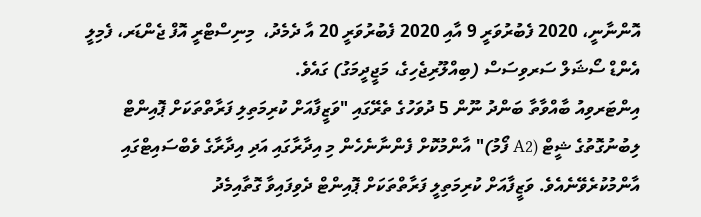އޮންނާނީ، 2020 ފެބުރުވަރީ 9 އާއި 2020 ފެބުރުވަރީ 20 އާ ދެމެދު،  މިނިސްޓްރީ އޮފް ޖެންޑަރ، ފެމިލީ އެންޑް ސޯޝަލް ސަރވިސަސް (ބިއްލޫރިޖެހިގެ، މަޖީދީމަގު) ގައެވެ.
އިންޓަރވިއު ބާއްވާތާ ބަންދު ނޫން 5 ދުވަހުގެ ތެރޭގައި "ވަޒީފާއަށް ކުރިމަތިލި ފަރާތްތަކަށް ޕޮއިންޓް ލިބުނުގޮތުގެ ޝީޓް (A2 ފޯމު)" އާންމުކޮށް ފެންނާނެހެން މި އިދާރާގައި އަދި އިދާރާގެ ވެބްސައިޓްގައި އާންމުކުރެވޭނެއެވެ. ވަޒީފާއަށް ކުރިމަތިލީ ފަރާތްތަކަށް ޕޮއިންޓް ދެވިފައިވާ ގޮތާއިމެދު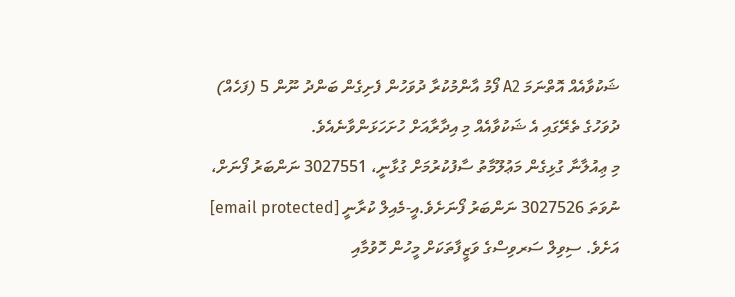ޝަކުވާއެއް އޮތްނަމަ A2 ފޯމު އާންމުކުރާ ދުވަހުން ފެށިގެން ބަންދު ނޫން 5 (ފަހެއް) ދުވަހުގެ ތެރޭގައި އެ ޝަކުވާއެއް މި އިދާރާއަށް ހުށަހަޅަންވާނެއެވެ.
މި ޢިއުލާނާ ގުޅިގެން މަޢުލޫމާތު ސާފުކުރުމަށް ގުޅާނީ، 3027551 ނަންބަރު ފޯނަށް، ނުވަތަ 3027526 ނަންބަރު ފޯނަށެވެ.އީ-މެއިލް ކުރާނީ [email protected] އަށެވެ. ސިވިލް ސަރވިސްގެ ވަޒީފާތަކަށް މީހުން ހޮވުމާއި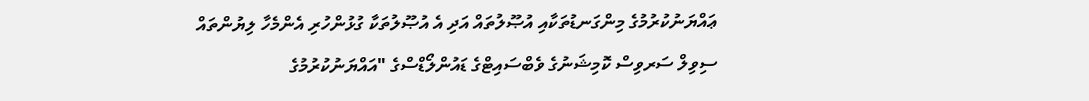ޢައްޔަނުކުރުމުގެ މިންގަނޑުތަކާއި އުޞޫލުތައް އަދި އެ އުޞޫލުތަކާ ގުޅުންހުރި އެންމެހާ ލިޔުންތައް ސިވިލް ސަރވިސް ކޮމިޝަނުގެ ވެބްސައިޓްގެ ޑައުންލޯޑްސްގެ "އައްޔަނުކުރުމުގެ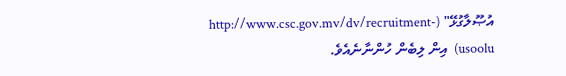އުޞޫލާގުޅޭ" (http://www.csc.gov.mv/dv/recruitment-usoolu)  އިން ލިބެން ހުންނާނެއެވެ.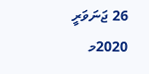26 ޖަނަވަރީ     2020މ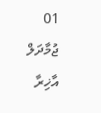01 ޖުމާދަލް އާޚިރާ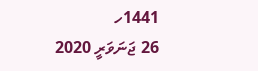1441ހ
26 ޖަނަވަރީ 2020